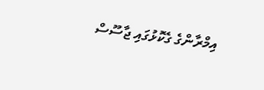އިމްރާންގެ ގެކޮޅުގައި ޖާސޫސް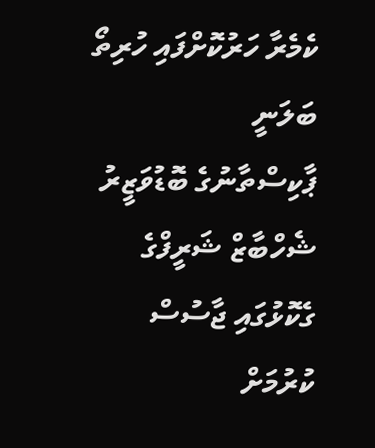ކެމެރާ ހަރުކޮށްފައި ހުރިތޯ ބަލަނީ
ޕާކިސްތާނުގެ ބޮޑުވަޒީރު ޝެހްބާޒް ޝަރީފްގެ ގެކޮޅުގައި ޖާސުސް ކުރުމަށް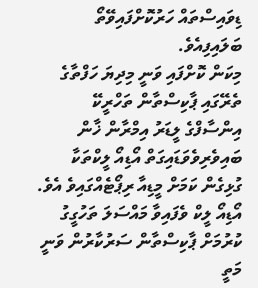ޑިވައިސްތައް ހަރުކޮށްފައިވޭތޯ ބަލައިފިއެވެ.
މިކަން ކޮށްފައި ވަނީ މިދިޔަ ހަފްތާގެ ތެރޭގައި ޕާކިސްތާން ތަހްރީކޭ އިންސާފްގެ ލީޑަރު އިމްރާން ޚާން ބައިވެރިވެވަޑައިގަތް އޯޑިއޯ ލީކްތަކާ ގުޅިގެން ކަމަށް މީޑިއާ ރިޕޯޓެއްގައިވެ އެވެ.
އޯޑިއޯ ލީކް ވެފައިވާ މައްސަލަ ތަހުގީގު ކުރުމަށް ޕާކިސްތާން ސަރުކާރުން ވަނީ މަތީ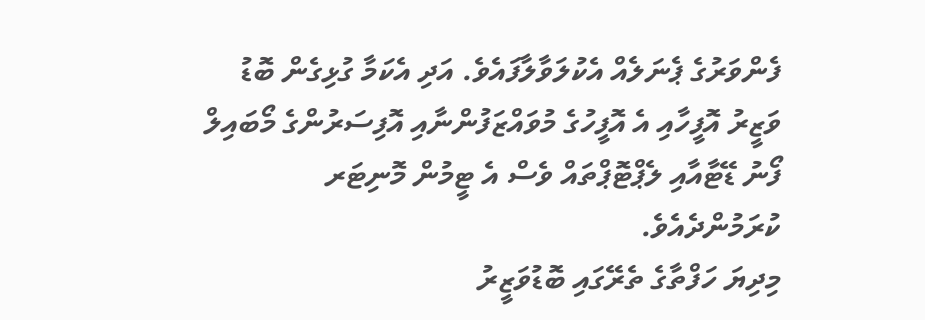ފެންވަރުގެ ޕެނަލެއް އެކުލަވާލާފައެވެ. އަދި އެކަމާ ގުޅިގެން ބޮޑު ވަޒީރު އޮފީހާއި އެ އޮފީހުގެ މުވައްޒަފުންނާއި އޮފިސަރުންގެ މޯބައިލް ފޯނު ޑޭޓާއާއި ލެޕްޓޮޕްތައް ވެސް އެ ޓީމުން މޮނިޓަރ ކުރަމުންދެއެވެ.
މިދިޔަ ހަފްތާގެ ތެރޭގައި ބޮޑުވަޒީރު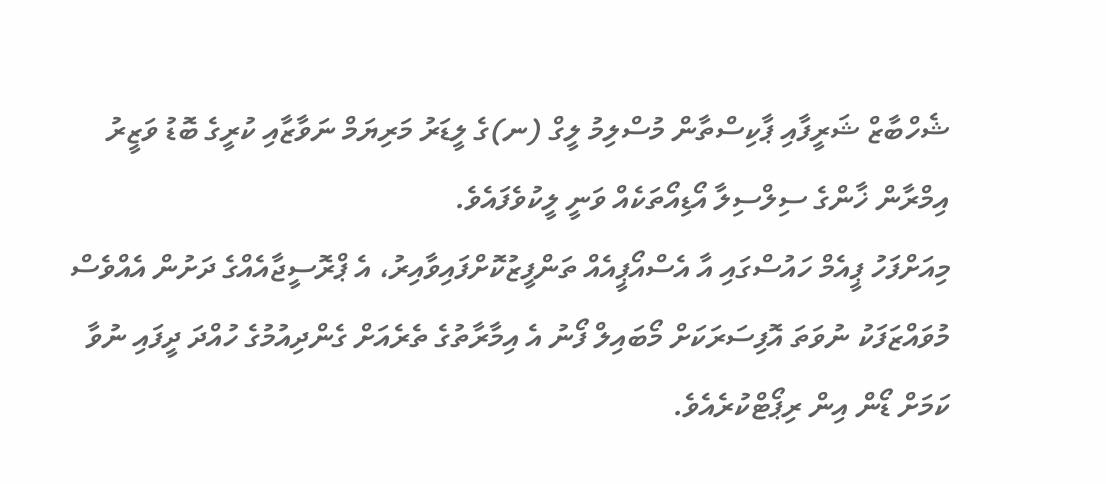ޝެހްބާޒް ޝަރީފާއި ޕާކިސްތާން މުސްލިމު ލީގް (ނ)ގެ ލީޑަރު މަރިޔަމް ނަވާޒާއި ކުރީގެ ބޮޑު ވަޒީރު އިމްރާން ޚާންގެ ސިލްސިލާ އޯޑިއޯތަކެއް ވަނީ ލީކުވެފައެވެ.
މިއަށްފަހު ޕީއެމް ހައުސްގައި އާ އެސްއޯޕީއެއް ތަންފީޒުކޮށްފައިވާއިރު، އެ ޕްރޮސީޖާއެއްގެ ދަށުން އެއްވެސް މުވައްޒަފަކު ނުވަތަ އޮފިސަރަކަށް މޯބައިލް ފޯނު އެ އިމާރާތުގެ ތެރެއަށް ގެންދިއުމުގެ ހުއްދަ ދީފައި ނުވާ ކަމަށް ޑޯން އިން ރިޕޯޓްކުރެއެވެ.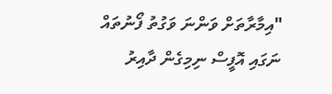"އިމާރާތަށް ވަންނަ ވަގުތު ފޯނުތައް ނަގައި އޮފީސް ނިމިގެން ދާއިރު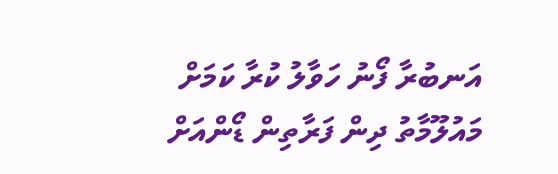އަނބުރާ ފޯނު ހަވާލު ކުރާ ކަމަށް މައުލޫމާތު ދިން ފަރާތިން ޑޯންއަށް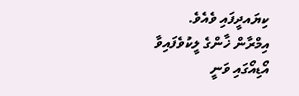ކިޔައދީފައި ވެއެވެ.
އިމްރާން ޚާންގެ ލީކުވެފައިވާ އޯޑިއޯގައި ވަނީ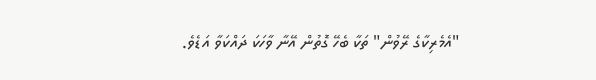"އެމެރިކާގެ ރޭވުން" ތަކާ ބެހޭ ގޮތުން އޭނާ ވާހަކަ ދައްކަވާ އަޑެވެ.